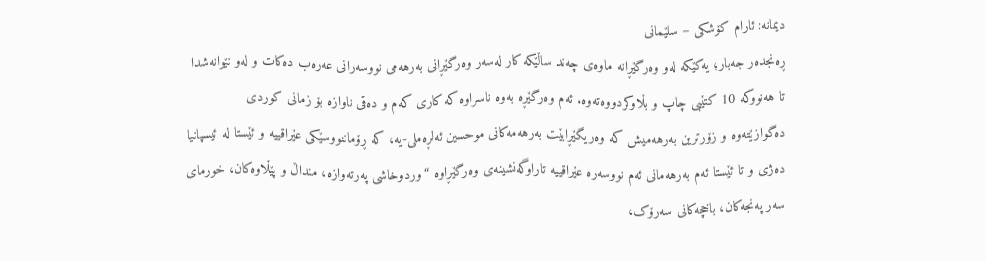دیمانە: ئارام كۆشكی – سلێمانی
ڕەنجدەر جەبار؛ یەکێکە لەو وەرگێڕانە ماوەی چەند ساڵێکە کار لەسەر وەرگێڕانی بەرهەمی نووسەرانی عەرەب دەکات و لەو نێوانەشدا تا هەنووکە 10 کتێبی چاپ و بڵاوکردووەتەوە. ئەم وەرگێڕە بەوە ناسراوە کە کاری کەم و دەقی ناوازە بۆ زمانی کوردی دەگوازێتەوە و زۆرترین بەرهەمیش کە وەریگێڕابێت بەرهەمەکانی موحسین ئەلڕەملی-یە، کە ڕۆماننووسێکی عێراقییە و ئێستا لە ئیسپانیا دەژی و تا ئێستا ئەم بەرهەمانی ئەم نووسەرە عێراقییە تاراوگەنشینەی وەرگێڕاوە “وردوخاشی پەرتەوازە، منداڵ و پێڵاوەکان، خورمای سەر پەنجەکان، باخچەکانی سەرۆک،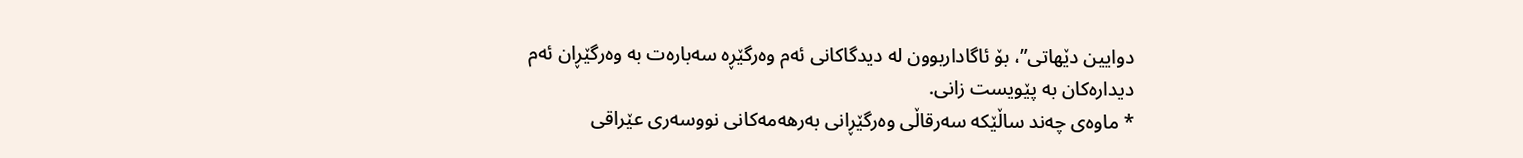دوایین دێهاتی”، بۆ ئاگاداربوون لە دیدگاکانی ئەم وەرگێڕە سەبارەت بە وەرگێڕان ئەم دیدارەکان بە پێویست زانی.
* ماوەی چەند ساڵێکە سەرقاڵی وەرگێڕانی بەرهەمەکانی نووسەری عێراقی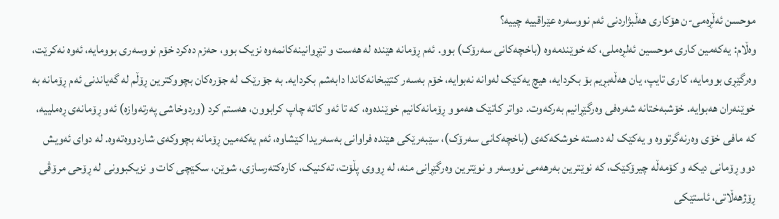موحسن ئەڵڕەمی-ن هۆکاری هەڵبژاردنی ئەم نووسەرە عێراقییە چییە؟
وەڵام: یەکەمین کاری موحسین ئەلڕەملی، کە خوێندمەوە (باخچەکانی سەرۆک) بوو. ئەم ڕۆمانە هێندە لە هەست و تێڕوانینەکانمەوە نزیک بوو، حەزم دەکرد خۆم نووسەری بوومایە، ئەوە نەکرێت، وەرگێڕی بوومایە، کاری تایپ، یان هەڵەبڕیم بۆ بکردایە، هیچ یەکێک لەوانە نەبوایە، خۆم بەسەر کتێبخانەکاندا دابەشم بکردایە. بە جۆرێک لە جۆرەکان بچووکترین ڕۆڵم لە گەیاندنی ئەم ڕۆمانە بە خوێنەران هەبوایە. خۆشبەختانە شەرەفی وەرگێڕانیم بەرکەوت. دواتر کاتێک هەموو ڕۆمانەکانیم خوێندەوە، کە تا ئەو کاتە چاپ کرابوون، هەستم کرد (وردوخاشی پەرتەوازە) ئەو ڕۆمانەی ڕەملییە، کە مافی خۆی وەرنەگرتووە و یەکێک لە دەستە خوشکەکەی (باخچەکانی سەرۆک)، سێبەرێکی هێندە فراوانی بەسەریدا کێشاوە، ئەم یەکەمین ڕۆمانە بچووکەی شاردووەتەوە. لە دوای ئەویش دوو ڕۆمانی دیکە و کۆمەڵە چیرۆکێک، کە نوێترین بەرهەمی نووسەر و نوێترین وەرگێڕانی منە، لە ڕووی پڵۆت، تەکنیک، کارەکتەرسازی، شوێن، سکێچی کات و نزیکبوونی لە ڕۆحی مرۆڤی ڕۆژهەڵاتی، ئاستێکی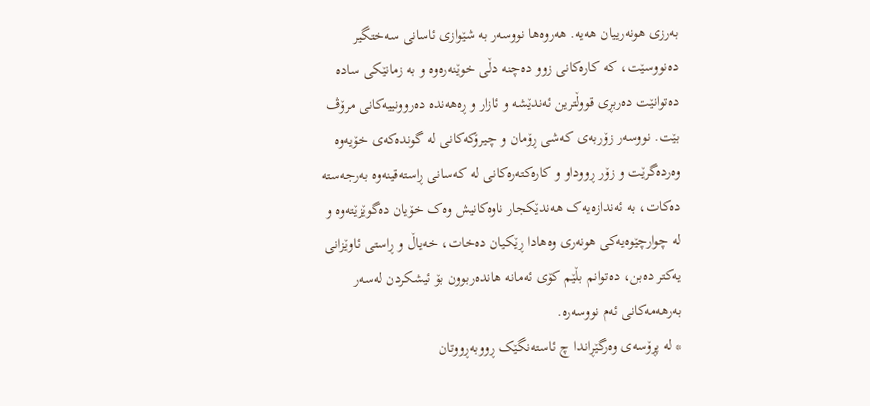بەرزی هونەرییان هەیە. هەروەها نووسەر بە شێوازی ئاسانی سەختگیر دەنووسێت، کە کارەکانی زوو دەچنە دڵی خوێنەرەوە و بە زمانێکی سادە دەتوانێت دەربڕی قووڵترین ئەندێشە و ئازار و ڕەهەندە دەروونییەکانی مرۆڤ بێت. نووسەر زۆربەی کەشی ڕۆمان و چیرۆکەکانی لە گوندەکەی خۆیەوە وەردەگرێت و زۆر ڕووداو و کارەکتەرەکانی لە کەسانی ڕاستەقینەوە بەرجەستە دەکات، بە ئەندازەیەک هەندێکجار ناوەکانیش وەک خۆیان دەگوێزێتەوە و لە چوارچێوەیەکی هونەری وەهادا ڕێکیان دەخات، خەیاڵ و ڕاستی ئاوێزانی یەکتر دەبن، دەتوانم بڵێم کۆی ئەمانە هاندەربوون بۆ ئیشکردن لەسەر بەرهەمەکانی ئەم نووسەرە.
* لە پڕۆسەی وەرگێڕاندا چ ئاستەنگێک ڕووبەڕووتان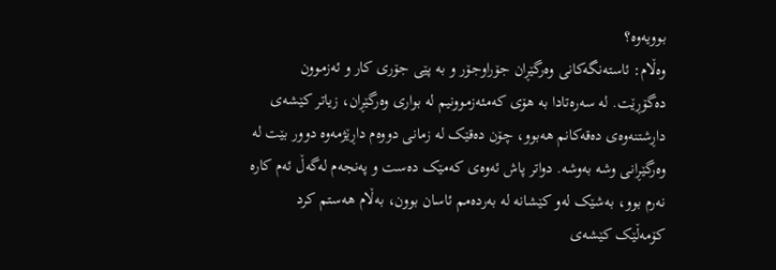بوویەوە؟
وەڵام: ئاستەنگەکانی وەرگێڕان جۆراوجۆر و بە پێی جۆری کار و ئەزموون دەگۆڕێت. لە سەرەتادا بە هۆی کەمئەزموونیم لە بواری وەرگێڕان، زیاتر کێشەی داڕشتنەوەی دەقەکانم هەبوو، چۆن دەقێک لە زمانی دووەم داڕێژمەوە دوور بێت لە وەرگێڕانی وشە بەوشە. دواتر پاش ئەوەی کەمێک دەست و پەنجەم لەگەڵ ئەم کارە نەرم بوو، بەشێک لەو کێشانە لە بەردەمم ئاسان بوون، بەڵام هەستم کرد کۆمەڵێک کێشەی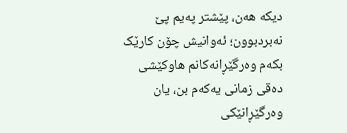دیکە هەن، پێشتر پەیم پێ نەبردبوون؛ ئەوانیش چۆن کارێک بکەم وەرگێڕانەکانم هاوکێشی دەقی زمانی یەکەم بن، یان وەرگێڕانێکی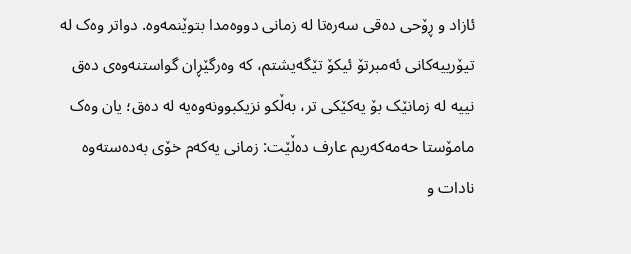ئازاد و ڕۆحی دەقی سەرەتا لە زمانی دووەمدا بتوێنمەوە. دواتر وەک لە تیۆرییەکانی ئەمبرتۆ ئیکۆ تێگەیشتم، کە وەرگێڕان گواستنەوەی دەق نییە لە زمانێک بۆ یەکێکی تر، بەڵکو نزیکبوونەوەیە لە دەق؛ یان وەک مامۆستا حەمەکەریم عارف دەڵێت: زمانی یەکەم خۆی بەدەستەوە نادات و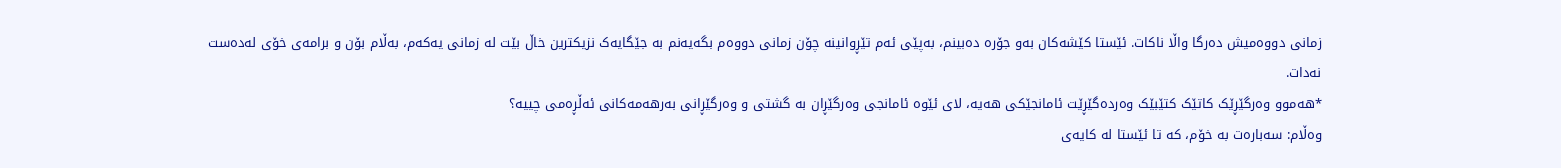زمانی دووەمیش دەرگا واڵا ناکات. ئێستا کێشەکان بەو جۆرە دەبینم، بەپێی ئەم تێڕوانینە چۆن زمانی دووەم بگەیەنم بە جێگایەک نزیکترین خاڵ بێت لە زمانی یەکەم، بەڵام بۆن و برامەی خۆی لەدەست نەدات.
*هەموو وەرگێڕێک کاتێک کتێبێک وەردەگێڕێت ئامانجێکی هەیە، لای ئێوە ئامانجی وەرگێڕان بە گشتی و وەرگێڕانی بەرهەمەکانی ئەڵڕەمی چییە؟
وەڵام: سەبارەت بە خۆم، کە تا ئێستا لە کایەی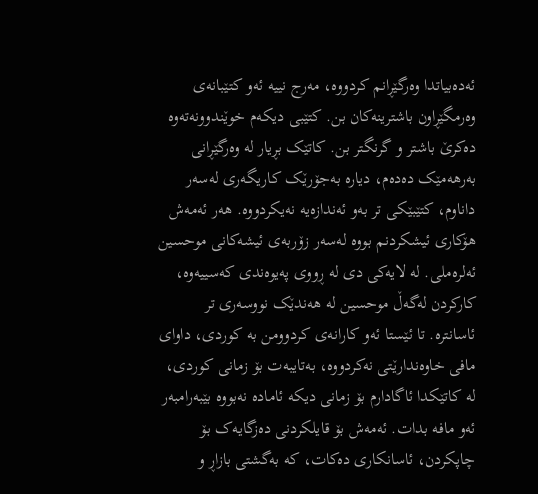ئەدەبیاتدا وەرگێڕانم کردووە، مەرج نییە ئەو کتێبانەی وەرمگێڕاون باشترینەکان بن. کتێبی دیکەم خوێندوونەتەوە دەکرێ باشتر و گرنگتر بن. کاتێک بڕیار لە وەرگێڕانی بەرهەمێک دەدەم، دیارە بەجۆرێک کاریگەری لەسەر داناوم، کتێبێکی تر بەو ئەندازەیە نەیکردووە. هەر ئەمەش هۆکاری ئیشکردنم بووە لەسەر زۆربەی ئیشەکانی موحسین ئەلرەملی. لە لایەکی دی لە ڕووی پەیوەندی کەسییەوە، کارکردن لەگەڵ موحسین لە هەندێک نووسەری تر ئاسانترە. تا ئێستا ئەو کارانەی کردوومن بە کوردی، داوای مافی خاوەندارێتی نەکردووە، بەتایبەت بۆ زمانی کوردی، لە کاتێکدا ئاگادارم بۆ زمانی دیکە ئامادە نەبووە بێبەرامبەر ئەو مافە بدات. ئەمەش بۆ قایلکردنی دەزگایەک بۆ چاپکردن، ئاسانکاری دەکات، کە بەگشتی بازاڕ و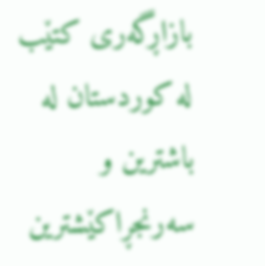بازاڕگەری کتێب لە کوردستان لە باشترین و سەرنجڕاکێشترین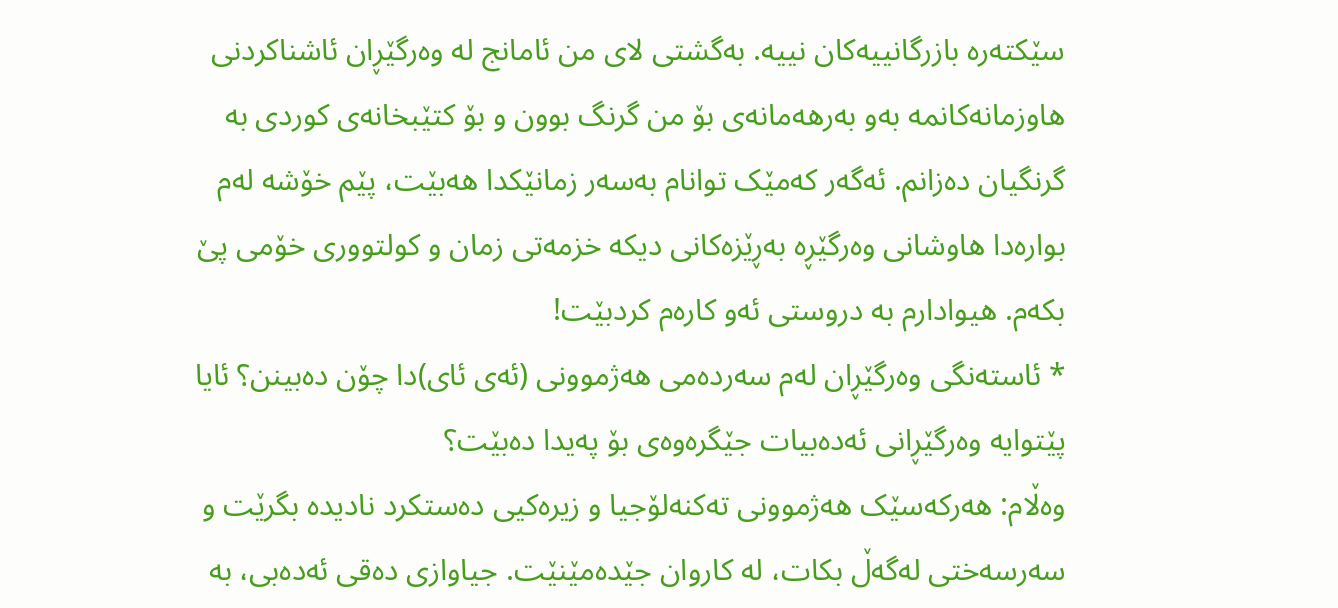سێکتەرە بازرگانییەکان نییە. بەگشتی لای من ئامانج لە وەرگێڕان ئاشناکردنی هاوزمانەکانمە بەو بەرهەمانەی بۆ من گرنگ بوون و بۆ کتێبخانەی کوردی بە گرنگیان دەزانم. ئەگەر کەمێک توانام بەسەر زمانێکدا هەبێت، پێم خۆشە لەم بوارەدا هاوشانی وەرگێڕە بەڕێزەکانی دیکە خزمەتی زمان و کولتووری خۆمی پێ بکەم. هیوادارم بە دروستی ئەو کارەم کردبێت!
* ئاستەنگی وەرگێڕان لەم سەردەمی هەژموونی (ئەی ئای)دا چۆن دەبینن؟ ئایا پێتوایە وەرگێڕانی ئەدەبیات جێگرەوەی بۆ پەیدا دەبێت؟
وەڵام: هەرکەسێک هەژموونی تەکنەلۆجیا و زیرەکیی دەستکرد نادیدە بگرێت و سەرسەختی لەگەڵ بکات، لە کاروان جێدەمێنێت. جیاوازی دەقی ئەدەبی، بە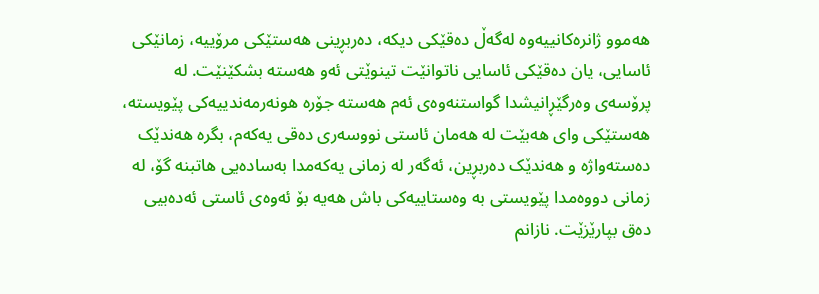هەموو ژانرەکانییەوە لەگەڵ دەقێکی دیکە، دەربڕینی هەستێکی مرۆییە، زمانێکی ئاسایی، یان دەقێکی ئاسایی ناتوانێت تینوێتی ئەو هەستە بشکێنێت. لە پرۆسەی وەرگێڕانیشدا گواستنەوەی ئەم هەستە جۆرە هونەرمەندییەکی پێویستە، هەستێکی وای هەبێت لە هەمان ئاستی نووسەری دەقی یەکەم، بگرە هەندێک دەستەواژە و هەندێک دەربڕین، ئەگەر لە زمانی یەکەمدا بەسادەیی هاتبنە گۆ، لە زمانی دووەمدا پێویستی بە وەستاییەکی باش هەیە بۆ ئەوەی ئاستی ئەدەبیی دەق بپارێزێت. نازانم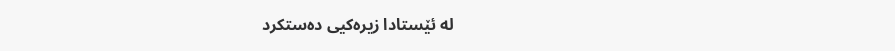لە ئێستادا زیرەکیی دەستکرد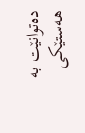دەتوانێت بە هەستێکی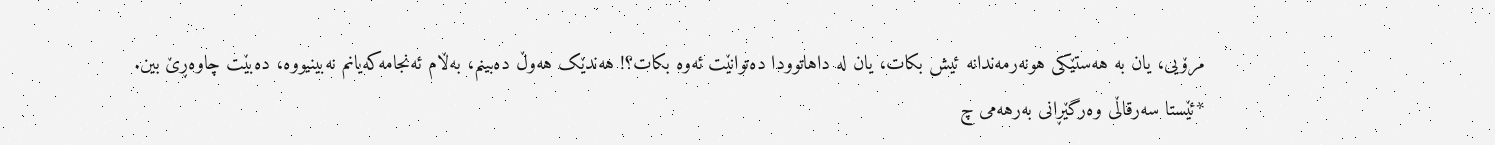مرۆیی، یان بە هەستێکی هونەرمەندانە ئیش بکات، یان لە داهاتوودا دەتوانێت ئەوە بکات؟! هەندێک هەوڵ دەبینم، بەڵام ئەنجامەکەیانم نەبینیووە، دەبێت چاوەڕێ بین.
*ئێستا سەرقاڵی وەرگێڕانی بەرهەمی چ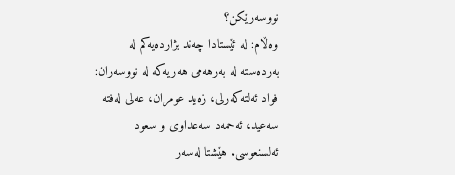نووسەرێکن؟
وەڵام: لە ئێستادا چەند بژاردەیەکم لە بەردەستە لە بەرهەمی هەریەکە لە نووسەران: فواد ئەلتەکەرلی، زەید عومران، عەلی لەفتە سەعید، ئەحمەد سەعداوی و سعود ئەلسنعوسی. هێشتا لەسەر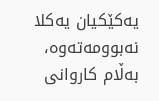یەکێکیان یەکلا نەبوومەتەوە، بەڵام کاروانی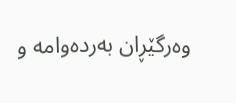وەرگێڕان بەردەوامە و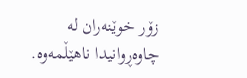زۆر خوێنەران لە چاوەڕوانیدا ناهێڵمەوە.